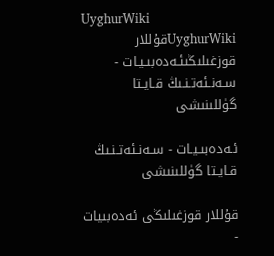UyghurWiki
UyghurWikiقۇللار قوزغىلىڭىئـەدەبىـيـات - سـەنـئەتـنـىڭ قـايـتا گۈللىنىشى

ئـەدەبىـيـات - سـەنـئەتـنـىڭ قـايـتا گۈللىنىشى

قۇللار قوزغىلىڭى ئەدەبىيات -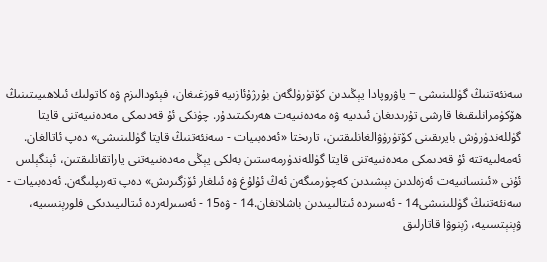سەنئەتنىڭ گۈللىنىشى − ياۋروپادا يېڭىدىن كۆتۈرۈلگەن بۇرژۇئازىيە قوزغىغان، فېئودالىزم ۋە كاتولىك ئىلاھىيىتىنىڭ ھۆكۈمرانلىقىغا قارشى تۇرىدىغان ئىدىيە ۋە مەدەنىيەت ھەرىكىتىدۇر. چۈنكى ئۇ قەدىمكى مەدەنىيەتنى قايتا گۈللەندۈرۈش بايرىقىنى كۆتۈرۈۋالغانلىقتىن، تارىختا «ئەدەبىيات - سەنئەتنىڭ قايتا گۈللىنىشى» دەپ ئاتالغان. ئەمەلىيەتتە ئۇ قەدىمكى مەدەنىيەتنى قايتا گۈللەندۈرمەستىن بەلكى يېڭى مەدەنىيەتنى ياراتقانلىقتىن، ئېنگېلس ئۇنى «ئىنسانىيەت ئەزەلدىن بېشىدىن كەچۈرمىگەن ئەڭ ئۇلۇغ ۋە ئىلغار ئۆزگىرىش» دەپ تەرىپلىگەن. ئەدەبىيات - سەنئەتنىڭ گۈللىنىشى14 - ئەسىردە ئىتالىيىدىن باشلانغان.14 - ۋە15 - ئەسىرلەردە ئىتالىيىدىكى فلورېنسىيە، ۋېنېتسىيە، ژېنوۋا قاتارلىق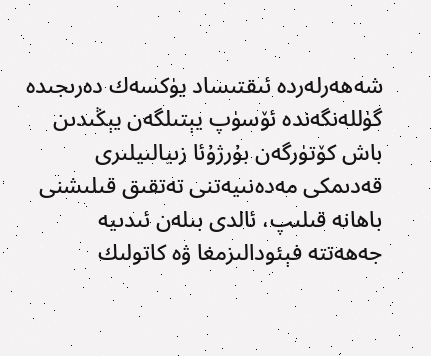شەھەرلەردە ئىقتىساد يۈكسەك دەرىجىدە گۈللەنگەندە ئۆسۈپ يېتىلگەن يېڭىدىن باش كۆتۈرگەن بۇرژۇئا زىيالىيلىرى قەدىمكى مەدەنىيەتنى تەتقىق قىلىشنى باھانە قىلىپ، ئالدى بىلەن ئىدىيە جەھەتتە فېئودالىزمغا ۋە كاتولىك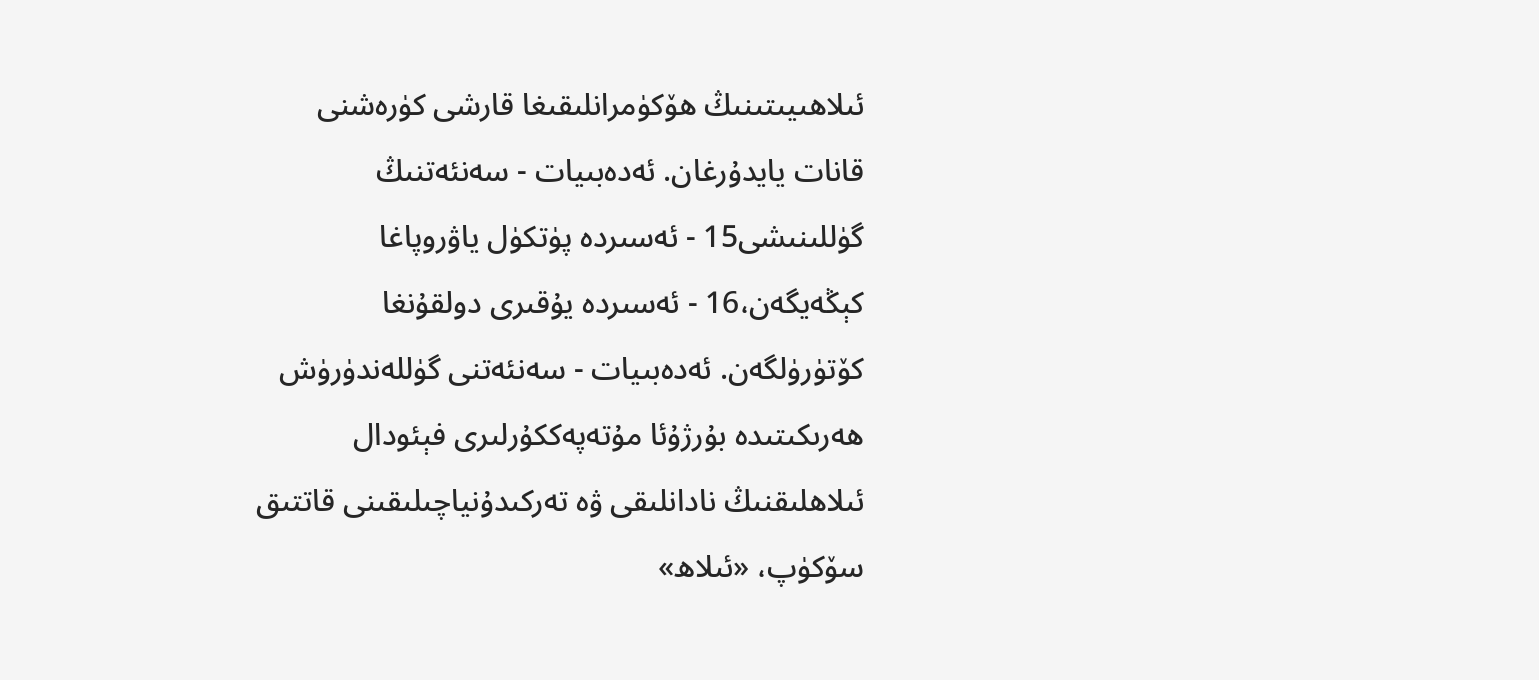ئىلاھىيىتىنىڭ ھۆكۈمرانلىقىغا قارشى كۈرەشنى قانات يايدۇرغان. ئەدەبىيات - سەنئەتنىڭ گۈللىنىشى15 - ئەسىردە پۈتكۈل ياۋروپاغا كېڭەيگەن،16 - ئەسىردە يۇقىرى دولقۇنغا كۆتۈرۈلگەن. ئەدەبىيات - سەنئەتنى گۈللەندۈرۈش ھەرىكىتىدە بۇرژۇئا مۇتەپەككۇرلىرى فېئودال ئىلاھلىقنىڭ نادانلىقى ۋە تەركىدۇنياچىلىقىنى قاتتىق سۆكۈپ، «ئىلاھ»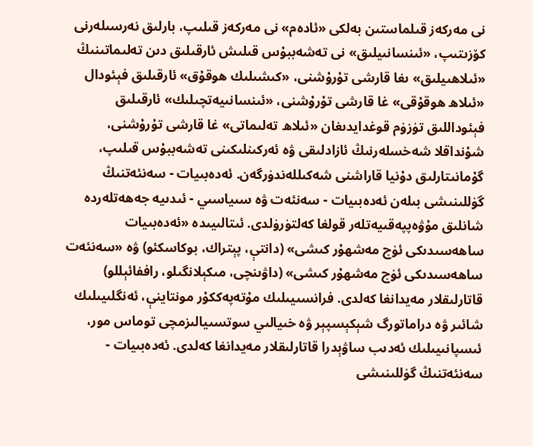نى مەركەز قىلماستىن بەلكى «ئادەم» نى مەركەز قىلىپ، بارلىق نەرسىلەرنى كۆزىتىپ، «ئىنسانىيلىق» نى تەشەببۇس قىلىش ئارقىلىق دىن تەلىماتىنىڭ «ئىلاھىيلىق» ىغا قارشى تۇرۇشنى، «كىشىلىك ھوقۇق» ئارقىلىق فېئودال «ئىلاھ ھوقۇقى» غا قارشى تۇرۇشنى، «ئىنسانىيەتچىلىك» ئارقىلىق فېئوداللىق تۈزۈم قوغدايدىغان «ئىلاھ تەلىماتى» غا قارشى تۇرۇشنى، شۇنداقلا شەخسلەرنىڭ ئازادلىقى ۋە ئەركىنلىكىنى تەشەببۇس قىلىپ، گۇمانىتارلىق دۇنيا قاراشنى شەكىللەندۈرگەن. ئەدەبىيات - سەنئەتنىڭ گۈللىنىشى بىلەن ئەدەبىيات - سەنئەت ۋە سىياسىي - ئىدىيە جەھەتلەردە شانلىق مۇۋەپپەقىيەتلەر قولغا كەلتۈرۈلدى. ئىتالىيىدە «ئەدەبىيات ساھەسىدىكى ئۈچ مەشھۇر كىشى» (دانتې، پېتراك، بوكاسكئو) ۋە «سەنئەت ساھەسىدىكى ئۈچ مەشھۇر كىشى» (داۋىنچى، مىكېلانگىلو، راففائېللو) قاتارلىقلار مەيدانغا كەلدى. فرانسىيىلىك مۇتەپەككۇر مونتاينې، ئەنگلىيىلىك شائىر ۋە دراماتورگ شېكېسپېر ۋە خىيالىي سوتسىيالىزمچى توماس مور، ئىسپانىيىلىك ئەدىب ساۋېدرا قاتارلىقلار مەيدانغا كەلدى. ئەدەبىيات - سەنئەتنىڭ گۈللىنىشى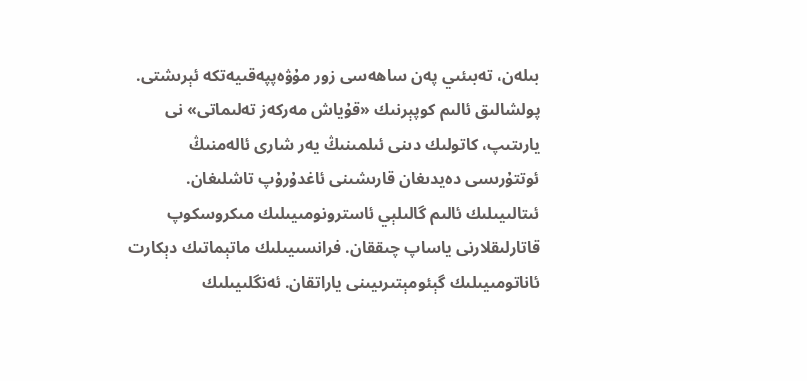بىلەن، تەبىئىي پەن ساھەسى زور مۇۋەپپەقىيەتكە ئېرىشتى. پولشالىق ئالىم كوپېرنىك «قۇياش مەركەز تەلىماتى» نى يارىتىپ، كاتولىك دىنى ئىلمىنىڭ يەر شارى ئالەمنىڭ ئوتتۇرىسى دەيدىغان قارىشىنى ئاغدۇرۇپ تاشلىغان. ئىتالىيىلىك ئالىم گالىلېي ئاسترونومىيىلىك مىكروسكوپ قاتارلىقلارنى ياساپ چىققان. فرانسىيىلىك ماتېماتىك دېكارت ئاناتومىيىلىك گېئومېتىرىيىنى ياراتقان. ئەنگلىيىلىك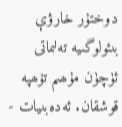دوختۇر خارۋې بىئولوگىيە تەلىماتى ئۈچۈن مۇھىم تۆھپە قوشقان. ئەدەبىيات -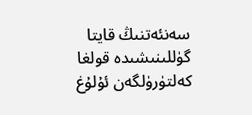سەنئەتنىڭ قايتا گۈللىنىشىدە قولغا كەلتۈرۈلگەن ئۇلۇغ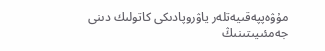مۇۋەپپەقىيەتلەر ياۋروپادىكى كاتولىك دىنى جەمئىيىتىنىڭ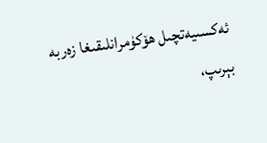ئەكسىيەتچىل ھۆكۈمرانلىقىغا زەربە بېرىپ،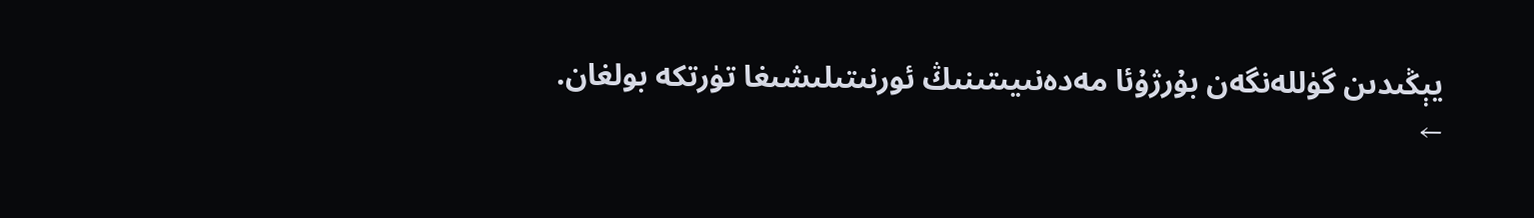يېڭىدىن گۈللەنگەن بۇرژۇئا مەدەنىيىتىنىڭ ئورنىتىلىشىغا تۈرتكە بولغان.
←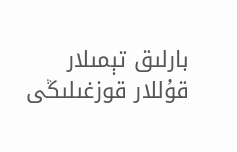بارلىق تېمىلار قۇللار قوزغىلىڭى